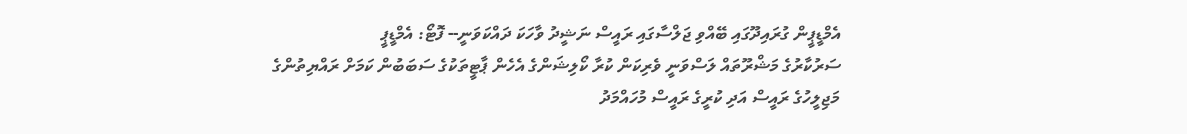އެމްޑީޕީން ގުރައިދޫގައި ބޭއްވި ޖަލްސާގައި ރައީސް ނަޝީދު ވާހަކަ ދައްކަވަނީ-- ފޮޓޯ: އެމްޑީޕީ
ސަރުކާރުގެ މަޝްރޫތައް ލަސްވަނީ ވެރިކަން ކުރާ ކޯލިޝަންގެ އެހެން ޕާޓީތަކުގެ ސަބަބުން ކަމަށް ރައްޔިތުންގެ މަޖިލީހުގެ ރައީސް އަދި ކުރީގެ ރައީސް މުހައްމަދު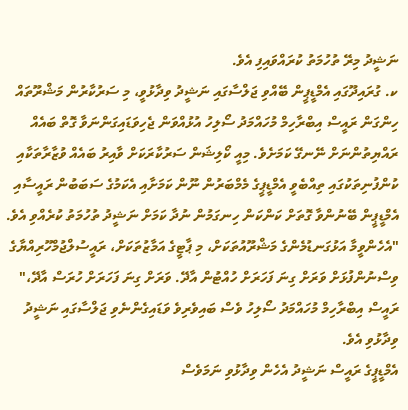ނަޝީދު މިރޭ ތުހުމަތު ކުރައްވައިފި އެވެ.
ކ. ގުރައިދޫގައި އެމްޑީޕީން ބޭއްވި ޖަލްސާގައި ނަޝީދު ވިދާޅުވީ، މި ސަރުކާރުން މަޝްރޫތައް ހިންގަން ރައީސް އިބްރާހިމް މުހައްމަދު ސޯލިހު އުޅުއްވަން ޖެހިވަޑައިގަންނަވާ ގޮތް ބައެއް ރައްޔިތުންނަށް ނޭނގޭ ކަމަށެވެ. މިއީ ކޯލިޝަން ސަރުކާރަކަށް ވާއިރު ބައެއް ވުޒާރާތަކާއި ކުންފުނިތަކުގައި ތިއްބެވީ އެމްޑީޕީގެ މެމްބަރުން ނޫން ކަމަށާއި އެކަމުގެ ސަބަބުން ރައީސާއި އެމްޑީޕީން ބޭނުންވާ ގޮތަށް ކަންކަން ހިނގަމުން ނުދާ ކަމަށް ނަޝީދު ތުހުމަތު ކުރެއްވި އެވެ.
"އެހެންވީމާ އަޅުގަނޑުމެންގެ މަޝްރޫއުތަކަށް، މި ޕާޓީގެ އަމާޒުތަކަށް، ރައީސުލްޖުމްހޫރިއްޔާގެ ވިސްނުންފުޅަށް ވަރަށް ގިނަ ފަހަރަށް ހުއްޓުން އާދޭ. ވަރަށް ގިނަ ފަހަރަށް ހުރަސް އާދޭ،" ރައީސް އިބްރާހިމް މުހައްމަދު ސޯލިހު ވެސް ބައިވެރިވެ ވަޑައިގެންނެވި ޖަލްސާގައި ނަޝީދު ވިދާޅުވި އެވެ.
އެމްޑީޕީގެ ރައީސް ނަޝީދު އެހެން ވިދާޅުވި ނަމަވެސް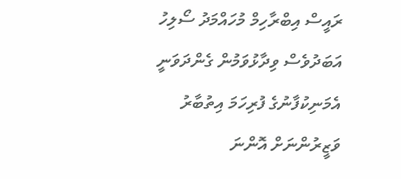ރައީސް އިބްރާހިމް މުހައްމަދު ސޯލިހު އަބަދުވެސް ވިދާޅުވަމުން ގެންދަވަނީ އެމަނިކުފާނުގެ ފުރިހަމަ އިތުބާރު ވަޒީރުންނަށް އޮންނަ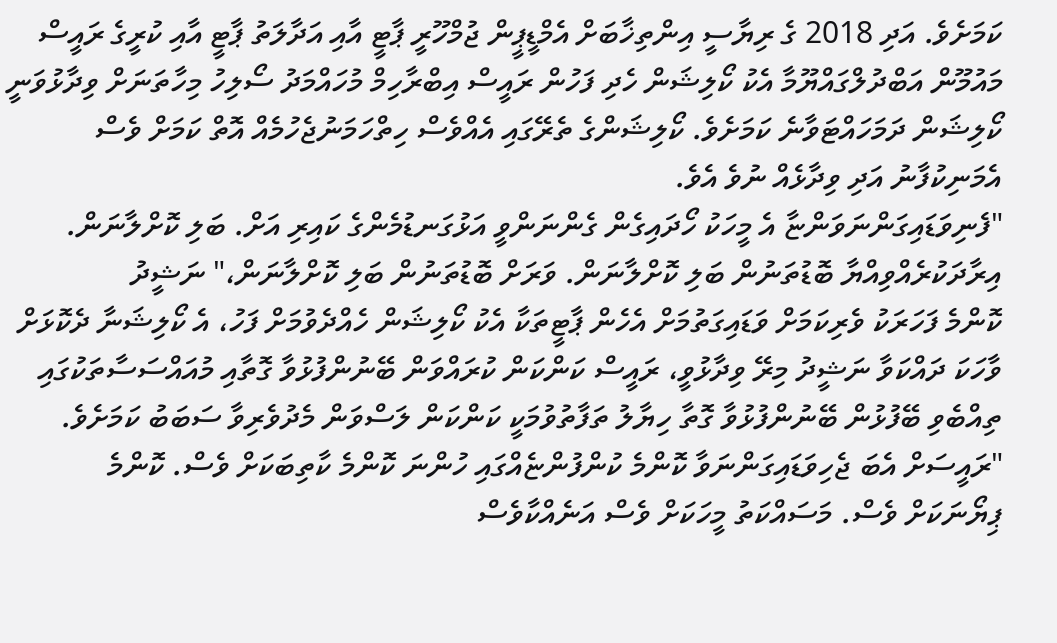ކަމަށެވެ. އަދި 2018 ގެ ރިޔާސީ އިންތިޚާބަށް އެމްޑީޕީން ޖުމްހޫރީ ޕާޓީ އާއި އަދާލަތު ޕާޓީ އާއި ކުރީގެ ރައީސް މައުމޫން އަބްދުލްގައްޔޫމާ އެކު ކޯލިޝަން ހެދި ފަހުން ރައީސް އިބްރާހިމް މުހައްމަދު ސޯލިހު މިހާތަނަށް ވިދާޅުވަނީ ކޯލިޝަން ދަމަހައްޓަވާނެ ކަމަށެވެ. ކޯލިޝަންގެ ތެރޭގައި އެއްވެސް ހިތްހަމަނުޖެހުމެއް އޮތް ކަމަށް ވެސް އެމަނިކުފާނު އަދި ވިދާޅެއް ނުވެ އެވެ.
"ފެނިވަޑައިގަންނަވަންޏާ އެ މީހަކު ހޯދައިގެން ގެންނަންވީ އަޅުގަނޑުމެންގެ ކައިރި އަށް. ބަލި ކޮށްލާނަން. އިރާދަކުރެއްވިއްޔާ ބޮޑުތަނުން ބަލި ކޮށްލާނަން. ވަރަށް ބޮޑުތަނުން ބަލި ކޮށްލާނަން،" ނަޝީދު
ކޮންމެ ފަހަރަކު ވެރިކަމަށް ވަޑައިގަތުމަށް އެހެން ޕާޓީތަކާ އެކު ކޯލިޝަން ހެއްދެވުމަށް ފަހު، އެ ކޯލިޝަނާ ދެކޮޅަށް ވާހަކަ ދައްކަވާ ނަޝީދު މިރޭ ވިދާޅުވީ، ރައީސް ކަންކަން ކުރައްވަން ބޭނުންފުޅުވާ ގޮތާއި މުއައްސަސާތަކުގައި ތިއްބެވި ބޭފުޅުން ބޭނުންފުޅުވާ ގޮތާ ހިޔާލު ތަފާތުވުމަކީ ކަންކަން ލަސްވަން މެދުވެރިވާ ސަބަބު ކަމަށެވެ.
"ރައީސަށް އެބަ ޖެހިވަޑައިގަންނަވާ ކޮންމެ ކުންފުންޏެއްގައި ހުންނަ ކޮންމެ ކާތިބަކަށް ވެސް. ކޮންމެ ޕިޔޯނަކަށް ވެސް. މަސައްކަތު މީހަކަށް ވެސް އަނެއްކާވެސް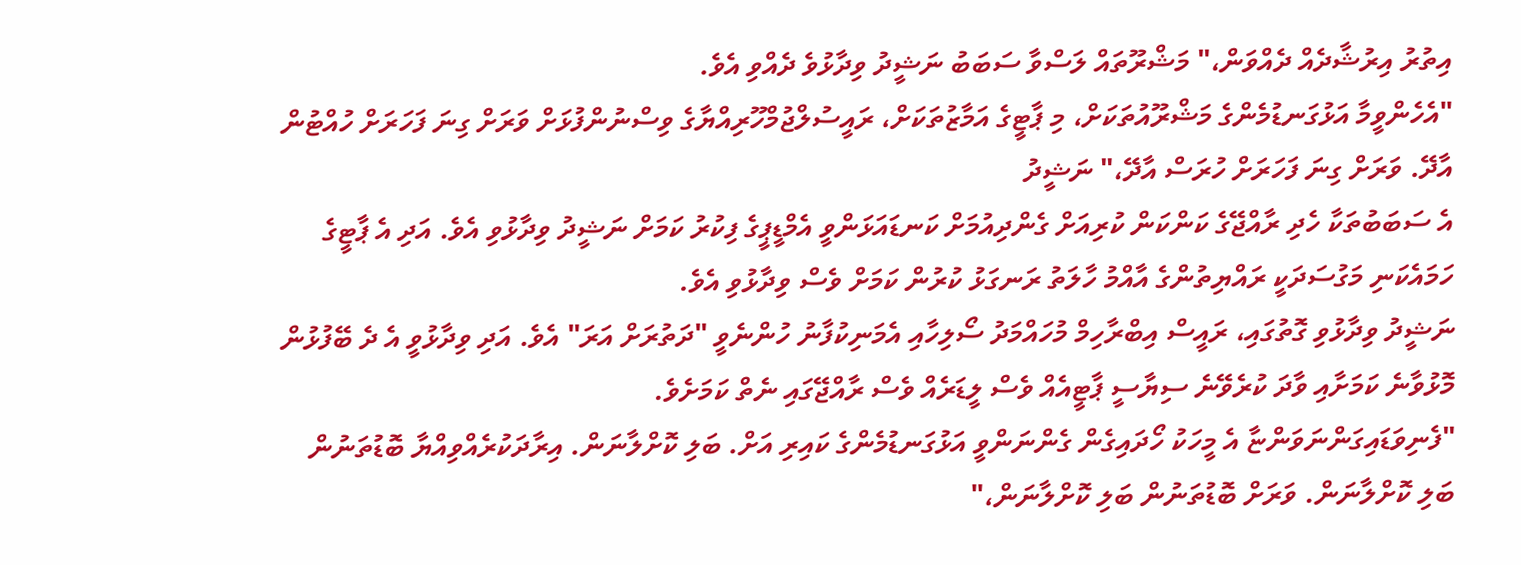އިތުރު އިރުޝާދެއް ދެއްވަން،" މަޝްރޫތައް ލަސްވާ ސަބަބު ނަޝީދު ވިދާޅުވެ ދެއްވި އެވެ.
"އެހެންވީމާ އަޅުގަނޑުމެންގެ މަޝްރޫއުތަކަށް، މި ޕާޓީގެ އަމާޒުތަކަށް، ރައީސުލްޖުމްހޫރިއްޔާގެ ވިސްނުންފުޅަށް ވަރަށް ގިނަ ފަހަރަށް ހުއްޓުން އާދޭ. ވަރަށް ގިނަ ފަހަރަށް ހުރަސް އާދޭ،" ނަޝީދު
އެ ސަބަބުތަކާ ހެދި ރާއްޖޭގެ ކަންކަން ކުރިއަށް ގެންދިއުމަށް ކަނޑައަޅަންވީ އެމްޑީޕީގެ ފިކުރު ކަމަށް ނަޝީދު ވިދާޅުވި އެވެ. އަދި އެ ޕާޓީގެ ހަމައެކަނި މަގުސަދަކީ ރައްޔިތުންގެ އާއްމު ހާލަތު ރަނގަޅު ކުރުން ކަމަށް ވެސް ވިދާޅުވި އެވެ.
ނަޝީދު ވިދާޅުވި ގޮތުގައި، ރައީސް އިބްރާހިމް މުހައްމަދު ސޯލިހާއި އެމަނިކުފާނު ހުންނެވީ "ދަތުރަށް އަރަ" އެވެ. އަދި ވިދާޅުވީ އެ ދެ ބޭފުޅުން މޮޅުވާނެ ކަމަށާއި ވާދަ ކުރެވޭނެ ސިޔާސީ ޕާޓީއެއް ވެސް ލީޑަރެއް ވެސް ރާއްޖޭގައި ނެތް ކަމަށެވެ.
"ފެނިވަޑައިގަންނަވަންޏާ އެ މީހަކު ހޯދައިގެން ގެންނަންވީ އަޅުގަނޑުމެންގެ ކައިރި އަށް. ބަލި ކޮށްލާނަން. އިރާދަކުރެއްވިއްޔާ ބޮޑުތަނުން ބަލި ކޮށްލާނަން. ވަރަށް ބޮޑުތަނުން ބަލި ކޮށްލާނަން،"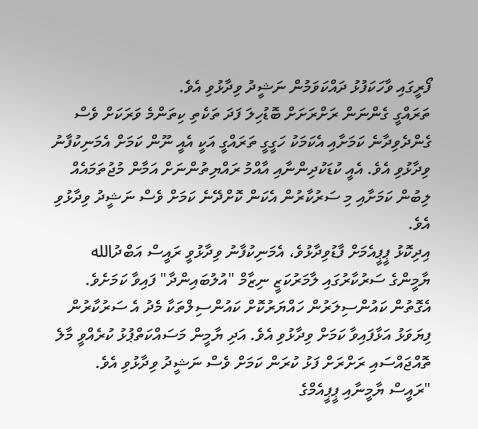ފޯރީގައި ވާހަކަފުޅު ދައްކަވަމުން ނަޝީދު ވިދާޅުވި އެވެ.
ތަރައްގީ ގެންނަން ރަށްރަށަށް ބޮޑުހިލަ ފަދަ ތަކެތި ކިތަންމެ ވަރަކަށް ވެސް ގެންދެވިދާނެ ކަމަށާއި އެކަމަކު ހަގީގީ ތަރައްގީ އަކީ އެއީ ނޫން ކަމަށް އެމަނިކުފާނު ވިދާޅުވި އެވެ. އެއީ ކުޑަކުދިންނާއި އާއްމު ރައްޔިތުންނަށް އަމާން މުޖުތަމައެއް ލިބުން ކަމަށާއި މި ސަރުކާރުން އެކަން ކޮށްދޭނެ ކަމަށް ވެސް ނަޝީދު ވިދާޅުވި އެވެ.
އިދިކޮޅު ޕީޕީއެމަށް ފާޑުވިދާޅުވެ، އެމަނިކުފާނު ވިދާޅުވީ ރައީސް އަބްދުالله ޔާމީންގެ ސަރުކާރުގައި ލާމަރުކަޒީ ނިޒާމް "އުލުބައިންދާ" ފައިވާ ކަމަށެވެ. އެގޮތުން ކައުންސިލަރުން ހައްޔަރުކޮށް ކައުންސިލްތަކާ މެދު އެ ސަރުކާރުން ފިޔަވަޅު އަޅާފައިވާ ކަމަށް ވިދާޅުވި އެވެ. އަދި ޔާމީން މަސައްކަތްޕުޅު ކުރެއްވީ މާލެ ތޮއްޖައްސައި ރަށްރަށް ފަޅު ކުރަން ކަމަށް ވެސް ނަޝީދު ވިދާޅުވި އެވެ.
"ރައީސް ޔާމީނާއި ޕީޕީއެމްގެ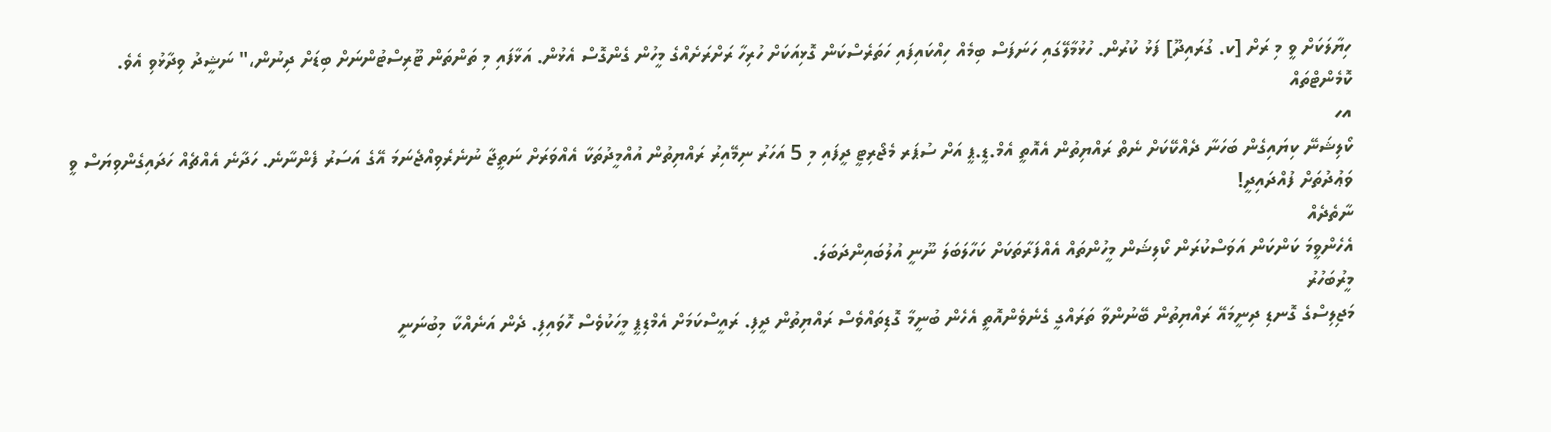ހިޔާލަކަށް ވީ މި ރަށް [ކ. ގުރައިދޫ] ފަޅު ކުރުން. ހުޅުމާލޭގައި ހަނަފަސް ބިމެއް ހިއްކައިފައި ހަތަރެސްކަން ގޮޅިއަކަށް ހުރިހާ ރަށްރަށެއްގެ މީހުން ގެންގޮސް އެޅުން. އަޅާފައި މި ތަންތަން ޓޫރިސްޓުންނަށް ބިޑަށް ދިނުން،" ނަޝީދު ވިދާޅުވި އެވެ.
ކޮމެންޓްތައް
އހ
ކޯލިޝަނޭ ކިޔައިގެން ބަހަނާ ދެއްކޭކަށް ނެތް ރައްޔިތުން އެއޮތީ އެމް.ޑީ.ޕީ އަށް ސުޕަރ މެޖޯރިޓީ ދީފައި މި 5 އަހަރު ނިމޭއިރު ރައްޔިތުން އުއްމީދުތަކާ އެއްވަރަށް ނަތީޖާ ނުނެރެވިއްޖެނަމަ އޭގެ އަސަރު ފެންނާނެ. ހަދާނެ އެއްޗެއް ހަދައިގެންވިޔަސް ވީ ވަޢުދުތަށް ފުއްދައިދީ!
ނާތެދެއް
އެހެންވީމަ ކަންކަން އަވަސްކުރަން ކޯލިޝަން މީހުންތައް އެއްފަރާތަކަށް ކަހާލަބަލަ ނޫނީ އުލުބައިންދަބަލަ.
މީރުބަހުރު
މަޖިލިސްގެ ގޮނޑި ދިނީމައޭ ރައްޔިތުން ބޭނުންވާ ތަރައްގީ ގެނެވެންއޮތީ އެހެން ބުނީމާ ގޮޑިތައްވެސް ރައްޔިތުން ދީފި. ރައީސްކަމަށް އެމްޑިޕީ މީހަކުވެސް ހޮވައިފި. ދެން އަނެއްކާ މިބުނަނީ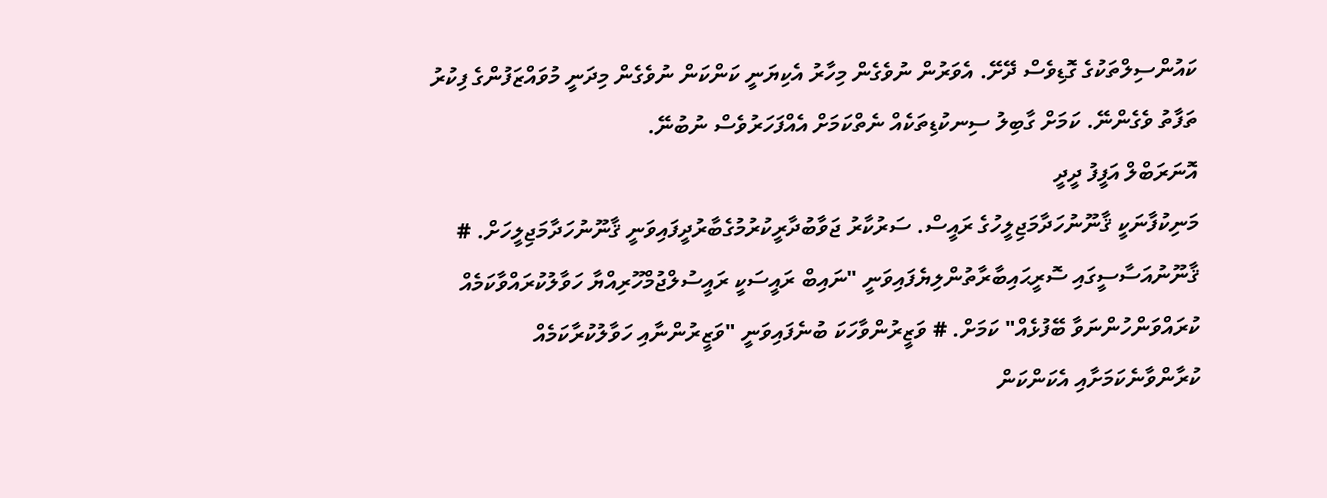ކައުންސިލްތަކުގެ ގޮޑިވެސް ދޭށޭ. އެވަރުން ނުވެގެން މިހާރު އެކިޔަނީ ކަންކަން ނުވެގެން މިދަނީ މުވައްޒަފުންގެ ފިކުރު ތަފާތު ވެގެންނޭ. ކަމަށް ގާބިލު ސިނކުޑިތަކެއް ނެތްކަމަށް އެއްފަހަރުވެސް ނުބުނޭ.
އޮނަރަބްލް އަފީފު ދީދީ
މަނިކުފާނަކީ ޤާނޫނުހަދާމަޖިލީހުގެ ރައީސް. ސަރުކާރު ޖަވާބުދާރީކުރުމުގެބާރުދީފައިވަނީ ޤާނޫނުހަދާމަޖިލީހަށް. # ޤާނޫނުއަސާސީގައި ސޮރީޙައިބާރާތުންލިޔެފައިވަނީ "ނައިބް ރައީސަކީ ރައީސުލްޖުމްހޫރިއްޔާ ހަވާލުކުރައްވާކަމެއް ކުރައްވަންހުންނަވާ ބޭފުޅެއް" ކަމަށް. # ވަޒީރުންވާހަކަ ބުނެފައިވަނީ "ވަޒީރުންނާއި ހަވާލުކުރާކަމެއް ކުރާންވާނެކަމަށާއި އެކަންކަން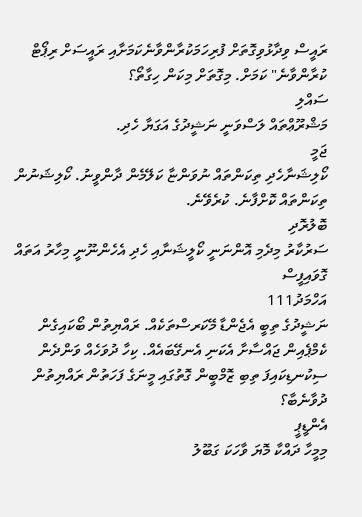ރައީސް ވިދާޅުވިގޮތަށް ފުރިހަމަކުރާންވާނެކަމަށާއި ރައީސަށް ރިޕޯޓް ކުރާންވާނެ" ކަމަށް. މިގޮތަށް މިކަން ހިގާތޯ؟
ސައްލި
މަޝްރޫޢްތައް ލަސްވަނީ ނަޝީދުގެ އަގަޔާ ހެދި.
ޖަމީ
ކޯލިޝަނާހެދި ތިކަންތައް ނުވަންޏާ ކަލޭމެން ދާންވީނު. ކޯލިޝަނުން ތިކަންތައް ކޮށްފާނެ. ކުރެވޭނެ.
ބޮލުރޮދި
ސަރުކާރު މިދެމި އޮންނަނީ ކޯލީޝަނާއި ހެދި އެހެންނޫނީ މިހާރު އަތައް ގޮވައިފީސް
އަހްމަދު111
ނަޝީދުގެ ތިބީ އެޖެންޑާ މޭކަރސްތަކެއް. ރައްޔިތުން ބޯކައިގެން ކެމްޕެއިން ޖައްސާށާ އެކަނި އެނގޭބައެއް. ކިހާ ދުވަހެއް ވަންދެން ސިކުނޑިކައިފަ ތިބި ޒޮމްބީން ގޮތުގައި މީނަގެ ފަހަތުން ރައްޔިތުން ދުވާނެބާ؟
އެންޑީޕީ
މިމީހާ ދައްކާ މޮޔަ ވާހަކަ ގަބޫލު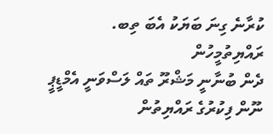ކުރާނެ ގިނަ ބަޔަކު އެބަ ތިބ.
ރައްޔިތުމީހުން
ދެން ބުނާނީ މަޝްރޫ ތައް ލަސްވަނީ އެމްޑީޕީ ނޫން ފިކުރުގެ ރައްޔިތުން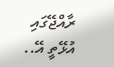ރާއްޖޭގައި އުޅޭތީ އޭ..